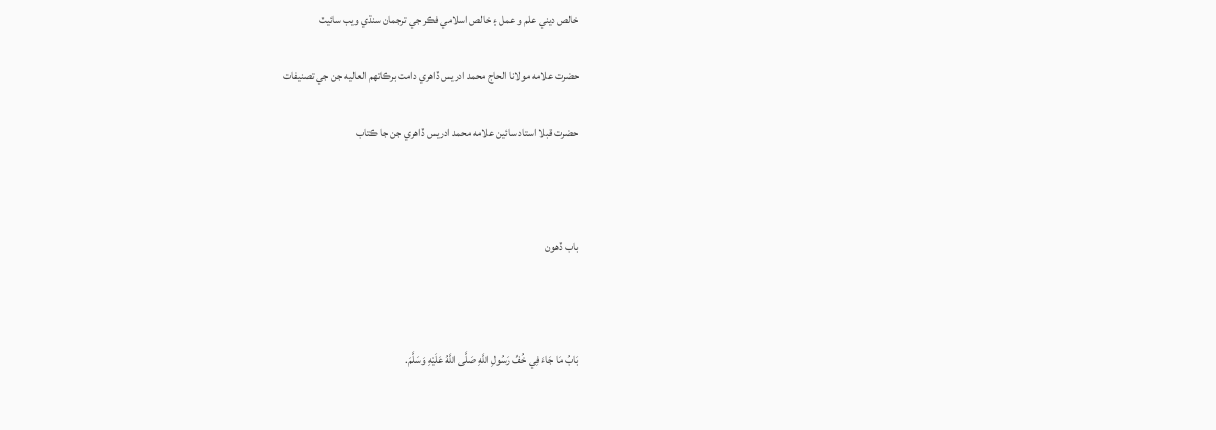خالص ديني علم و عمل ۽ خالص اسلامي فڪر جي ترجمان سنڌي ويب سائيٽ

حضرت علامه مولانا الحاج محمد ادريس ڏاهري دامت برڪاتهم العاليه جن جي تصنيفات

حضرت قبلا استاد سائين علامه محمد ادريس ڏاهري جن جا ڪتاب



باب ڏهون



بَابُ مَا جَاءَ فِي خُفِّ رَسُولِ اللَّهِ صَلَّى اللَّهُ عَلَيْهِ وَسَلَّمَ.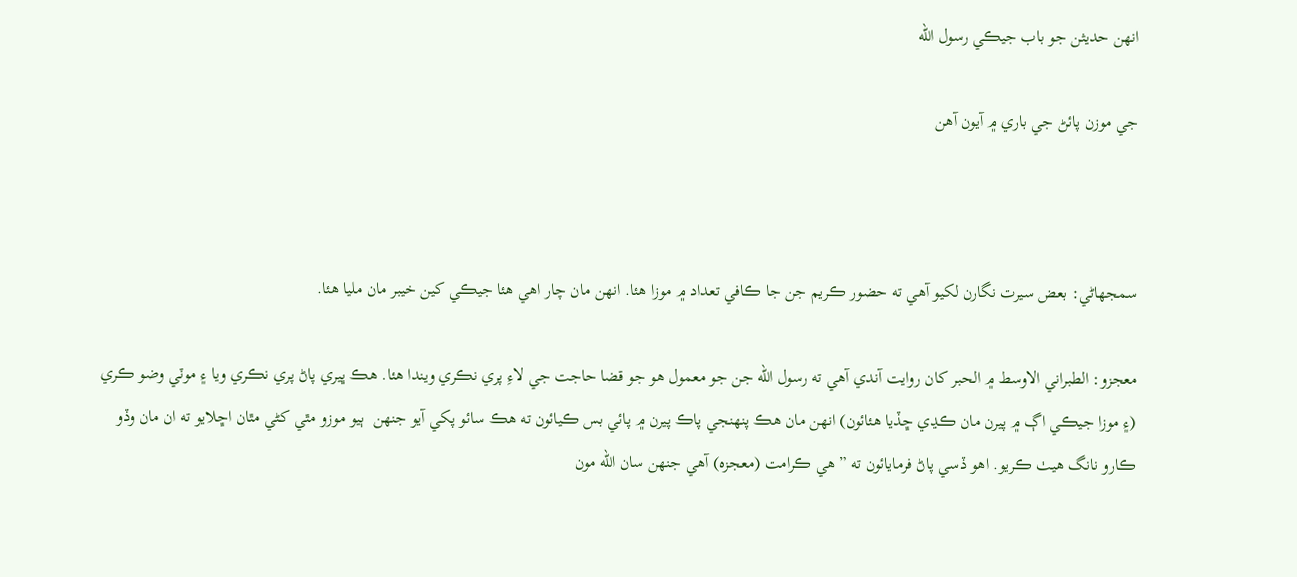انهن حديثن جو باب جيڪي رسول الله

جي موزن پائڻ جي باري ۾ آيون آهن



سمجهاڻي: بعض سيرت نگارن لکيو آهي ته حضور ڪريم جن جا ڪافي تعداد ۾ موزا هئا. انهن مان چار اهي هئا جيڪي کين خيبر مان مليا هئا.

معجزو: الطبراني الاوسط ۾ الحبر کان روايت آندي آهي ته رسول الله جن جو معمول هو جو قضا حاجت جي لاءِ پري نڪري ويندا هئا. هڪ ڀيري پاڻ پري نڪري ويا ۽ موٽي وضو ڪري (۽ موزا جيڪي اڳ ۾ پيرن مان ڪڍي ڇڏيا هئائون) انهن مان هڪ پنهنجي پاڪ پيرن ۾ پائي بس ڪيائون ته هڪ سائو پکي آيو جنهن  ٻيو موزو مٿي کڻي مٿان اڇلايو ته ان مان وڏو ڪارو نانگ هيٺ ڪريو. اهو ڏسي پاڻ فرمايائون ته ” هي ڪرامت (معجزه) آهي جنهن سان الله مون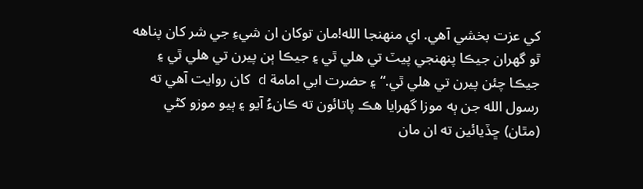کي عزت بخشي آهي. اي منهنجا الله!مان توکان ان شيءِ جي شر کان پناهه ٿو گهران جيڪا پنهنجي پيٽ تي هلي ٿي ۽ جيڪا ٻن پيرن تي هلي ٿي ۽ جيڪا چئن پيرن تي هلي ٿي.“ ۽ حضرت ابي امامة d کان روايت آهي ته رسول الله جن ٻه موزا گهرايا هڪ پاتائون ته ڪانءُ آيو ۽ ٻيو موزو کڻي (مٿان) ڇڏيائين ته ان مان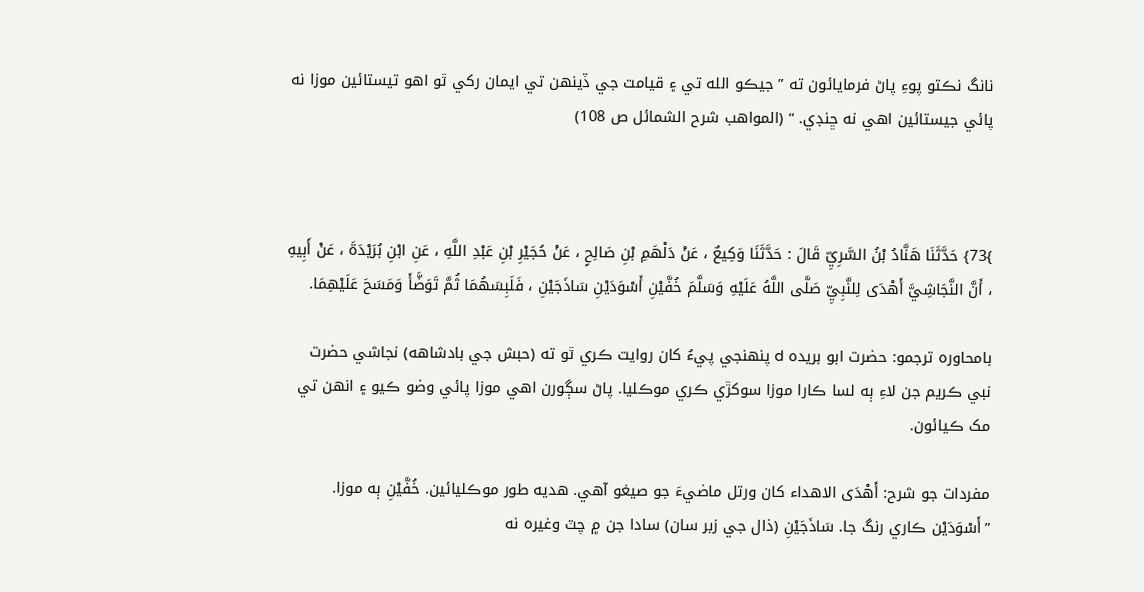نانگ نڪتو پوءِ پاڻ فرمايائون ته ” جيڪو الله تي ۽ قيامت جي ڏينهن تي ايمان رکي ٿو اهو تيستائين موزا نه پائي جيستائين اهي نه ڇنڊي. “ (المواهب شرح الشمائل ص 108)



}73} حَدَّثَنَا هَنَّادُ بْنُ السَّرِيِّ قَالَ : حَدَّثَنَا وَكِيعٌ ، عَنْ دَلْهَمِ بْنِ صَالِحٍ ، عَنْ حُجَيْرِ بْنِ عَبْدِ اللَّهِ ، عَنِ ابْنِ بُرَيْدَةَ ، عَنْ أَبِيهِ ، أَنَّ النَّجَاشِيَّ أَهْدَى لِلنَّبِيِّ صَلَّى اللَّهُ عَلَيْهِ وَسَلَّمَ خُفَّيْنِ أَسْوَدَيْنِ سَاذَجَيْنِ ، فَلَبِسَهُمَا ثُمَّ تَوَضَّأَ وَمَسَحَ عَلَيْهِمَا.

بامحاوره ترجمو: حضرت ابو بريده d پنهنجي پيءُ کان روايت ڪري ٿو ته (حبش جي بادشاهه) نجاشي حضرت نبي ڪريم جن لاءِ ٻه لسا ڪارا موزا سوکڙي ڪري موڪليا. پاڻ سڳورن اهي موزا پائي وضو ڪيو ۽ انهن تي مک ڪيائون.

مفردات جو شرح: أَهْدَى الاهداء کان ورتل ماضيءَ جو صيغو آهي. هديه طور موڪليائين. خُفَّيْنِ ٻه موزا. ”أَسْوَدَيْن ڪاري رنگ جا. سَاذَجَيْنِ (ذال جي زبر سان) سادا جن ۾ چٽ وغيره نه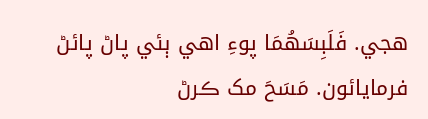هجي. فَلَبِسَهُمَا پوءِ اهي ٻئي پاڻ پائڻ فرمايائون. مَسَحَ مک ڪرڻ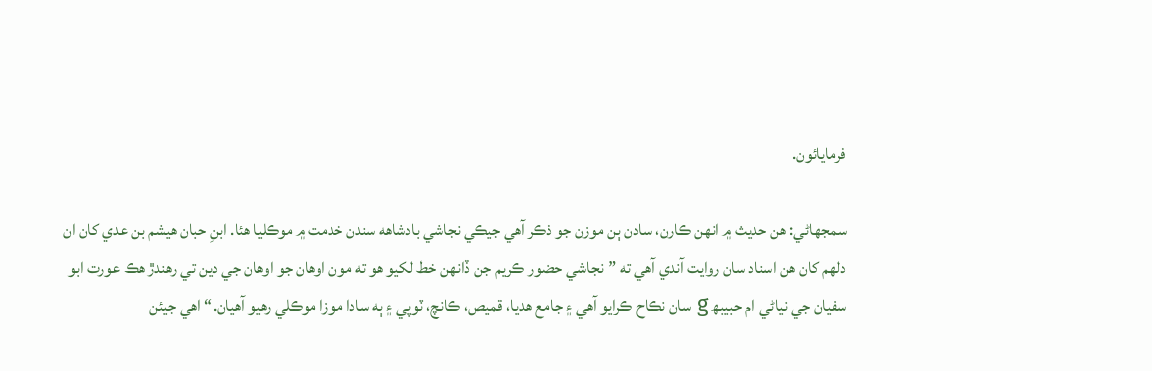فرمايائون.

سمجهاڻي: هن حديث ۾ انهن ڪارن، سادن ٻن موزن جو ذڪر آهي جيڪي نجاشي بادشاهه سندن خدمت ۾ موڪليا هئا. ابنِ حبان هيشم بن عدي کان ان دلهم کان هن اسناد سان روايت آندي آهي ته ”نجاشي حضور ڪريم جن ڏانهن خط لکيو هو ته مون اوهان جو اوهان جي دين تي رهندڙ هڪ عورت ابو سفيان جي نياڻي ام حبيبھ g سان نڪاح ڪرايو آهي ۽ جامع هديا، قميص، ڪانچ، ٽوپي ۽ ٻه سادا موزا موڪلي رهيو آهيان.“ اهي جيئن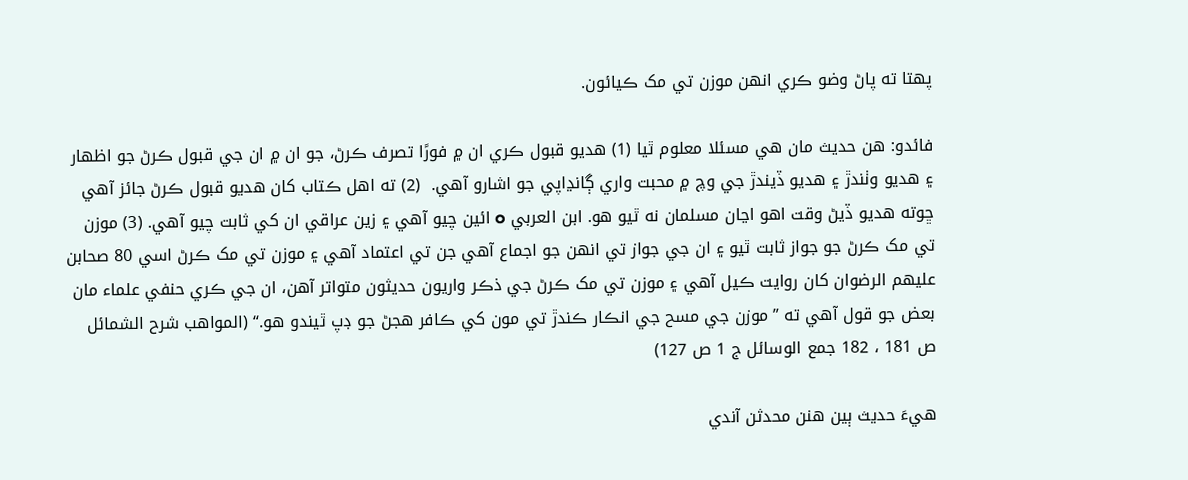پهتا ته پاڻ وضو ڪري انهن موزن تي مک ڪيائون.

فائدو: هن حديث مان هي مسئلا معلوم ٿيا (1) هديو قبول ڪري ان ۾ فورًا تصرف ڪرڻ، جو ان ۾ ان جي قبول ڪرڻ جو اظهار ۽ هديو وٺندڙ ۽ هديو ڏيندڙ جي وچ ۾ محبت واري ڳانڍاپي جو اشارو آهي.  (2) ته اهل ڪتاب کان هديو قبول ڪرڻ جائز آهي ڇوته هديو ڏيڻ وقت اهو اڃان مسلمان نه ٿيو هو. ابن العربي ߋ ائين چيو آهي ۽ زين عراقي ان کي ثابت چيو آهي. (3) موزن تي مک ڪرڻ جو جواز ثابت ٿيو ۽ ان جي جواز تي انهن جو اجماع آهي جن تي اعتماد آهي ۽ موزن تي مک ڪرڻ اسي 80 صحابن عليهم الرضوان کان روايت ڪيل آهي ۽ موزن تي مک ڪرڻ جي ذڪر واريون حديثون متواتر آهن، ان جي ڪري حنفي علماء مان بعض جو قول آهي ته ”موزن جي مسح جي انڪار ڪندڙ تي مون کي ڪافر هجڻ جو ڊپ ٿيندو هو.“ (المواهب شرح الشمائل ص 181 ، 182 جمع الوسائل ج 1 ص 127)

هيءَ حديث ٻين هنن محدثن آندي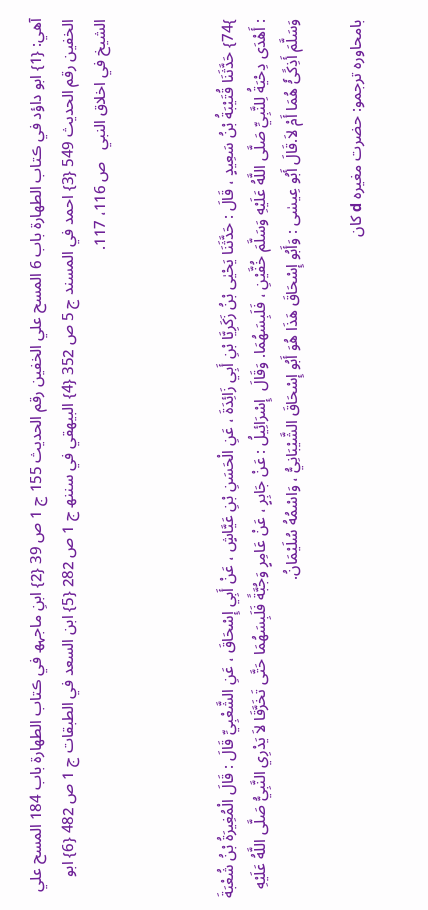آهي: {1} ابو داؤد في ڪتاب الطهارة باب 6 المسح علي الخفين رقم الحديث 155 ج 1 ص 39 {2} ابنِ ماجہھ في ڪتاب الطهارة باب 184 المسح علي الخفين رقم الحديث 549 {3} احمد في المسند ج 5 ص 352 {4} البيهقي في سننھ ج 1 ص 282 {5} ابن السعد في الطبقات ج 1 ص 482 {6} ابو الشيخ في اخلاق النبي   ص 116، 117.



}74} حَدَّثَنَا قُتَيْبَةُ بْنُ سَعِيدٍ ، قَالَ : حَدَّثَنَا يَحْيٰى بْنُ زَكَرِيَّا بْنِ أَبِي زَائِدَةَ ، عَنِ الْحَسَنِ بْنِ عَيَّاشٍ ، عَنْ أَبِي إِسْحَاقَ ، عَنِ الشَّعْبِيِّ قَالَ : قَالَ الْمُغِيرَةُ بْنُ شُعْبَةَ : أَهْدَى دِحْيَةُ لِلنَّبِيِّ صَلَّى اللَّهُ عَلَيْهِ وَسَلَّمَ خُفَّيْنِ ، فَلَبِسَهُمَا. وَقَالَ  إِسْرَائِيلُ : عَنْ جَابِرٍ ، عَنْ عَامِرٍ وَجُبَّةً فَلَبِسَهُمَا حَتَّى تَخَرَّقَا لاَ يَدْرِي النَّبِيُّ صَلَّى اللَّهُ عَلَيْهِ وَسَلَّمَ أَذِكًىُٗ هُمَا أَمْ لاَ.قَالَ أَبُو عِيسٰى : وَأَبُو إِسْحَاقَ هَذَا هُوَ أَبُو إِسْحَاقَ الشَّيْبَانِيُّ ، وَاسْمُهُ سُلَيْمَانُ.

بامحاوره ترجمو: حضرت مغيره d کان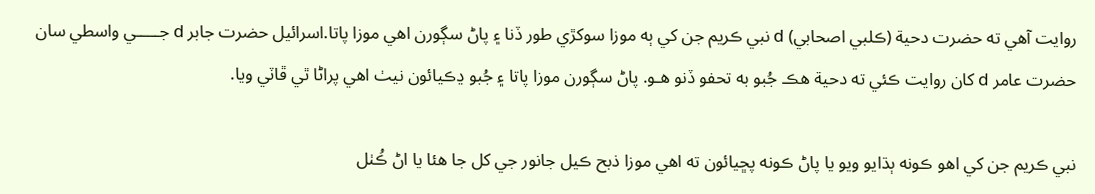روايت آهي ته حضرت دحية (ڪلبي اصحابي) d نبي ڪريم جن کي ٻه موزا سوکڙي طور ڏنا ۽ پاڻ سڳورن اهي موزا پاتا.اسرائيل حضرت جابر d جـــــي واسطي سان حضرت عامر d کان روايت ڪئي ته دحية هڪ جُبو به تحفو ڏنو هـو. پاڻ سڳورن موزا پاتا ۽ جُبو ڍڪيائون نيٺ اهي پراڻا ٿي ڦاٽي ويا.

نبي ڪريم جن کي اهو ڪونه ٻڌايو ويو يا پاڻ ڪونه پڇيائون ته اهي موزا ذبح ڪيل جانور جي کل جا هئا يا اڻ ڪُٺل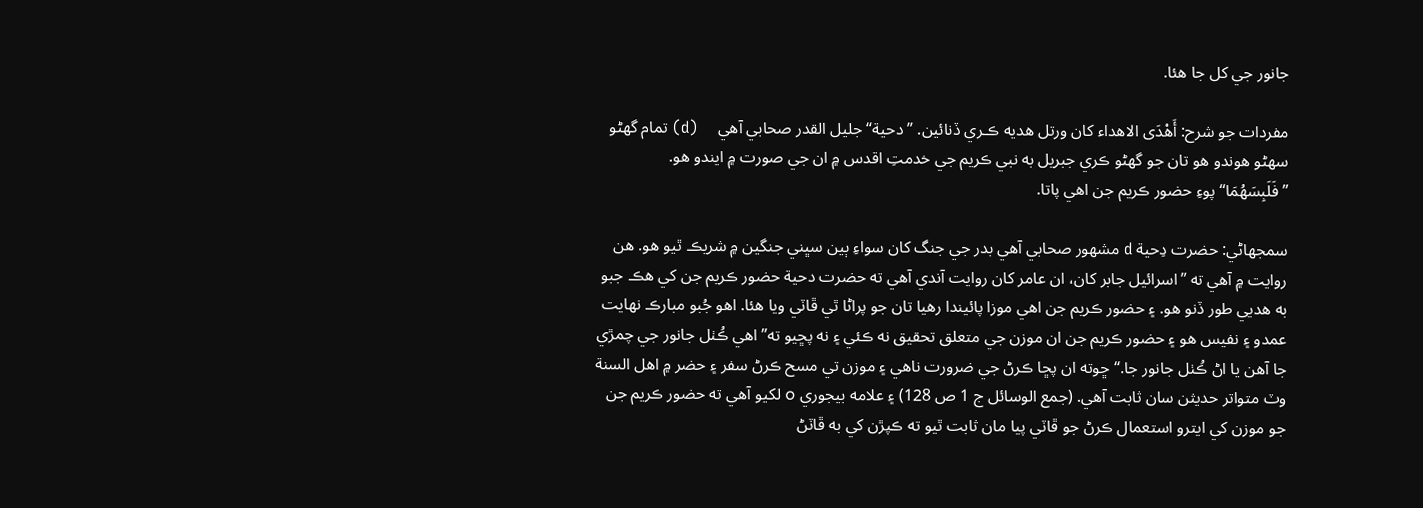جانور جي کل جا هئا.

مفردات جو شرح: أَهْدَى الاهداء کان ورتل هديه ڪـري ڏنائين. ”دحية“ جليل القدر صحابي آهي     (d) تمام گهڻو سهڻو هوندو هو تان جو گهڻو ڪري جبريل به نبي ڪريم جي خدمتِ اقدس ۾ ان جي صورت ۾ ايندو هو. ”فَلَبِسَهُمَا“ پوءِ حضور ڪريم جن اهي پاتا.

سمجهاڻي: حضرت دِحية d مشهور صحابي آهي بدر جي جنگ کان سواءِ ٻين سڀني جنگين ۾ شريڪ ٿيو هو. هن روايت ۾ آهي ته ”اسرائيل جابر کان، ان عامر کان روايت آندي آهي ته حضرت دحية حضور ڪريم جن کي هڪ جبو به هديي طور ڏنو هو. ۽ حضور ڪريم جن اهي موزا پائيندا رهيا تان جو پراڻا ٿي ڦاٽي ويا هئا. اهو جُبو مبارڪ نهايت عمدو ۽ نفيس هو ۽ حضور ڪريم جن ان موزن جي متعلق تحقيق نه ڪئي ۽ نه پڇيو ته” اهي ڪُٺل جانور جي چمڙي جا آهن يا اڻ ڪُٺل جانور جا.“ ڇوته ان پڇا ڪرڻ جي ضرورت ناهي ۽ موزن تي مسح ڪرڻ سفر ۽ حضر ۾ اهل السنة وٽ متواتر حديثن سان ثابت آهي. (جمع الوسائل ج 1 ص 128) ۽ علامه بيجوري ߋ لکيو آهي ته حضور ڪريم جن جو موزن کي ايترو استعمال ڪرڻ جو ڦاٽي پيا مان ثابت ٿيو ته ڪپڙن کي به ڦاٽڻ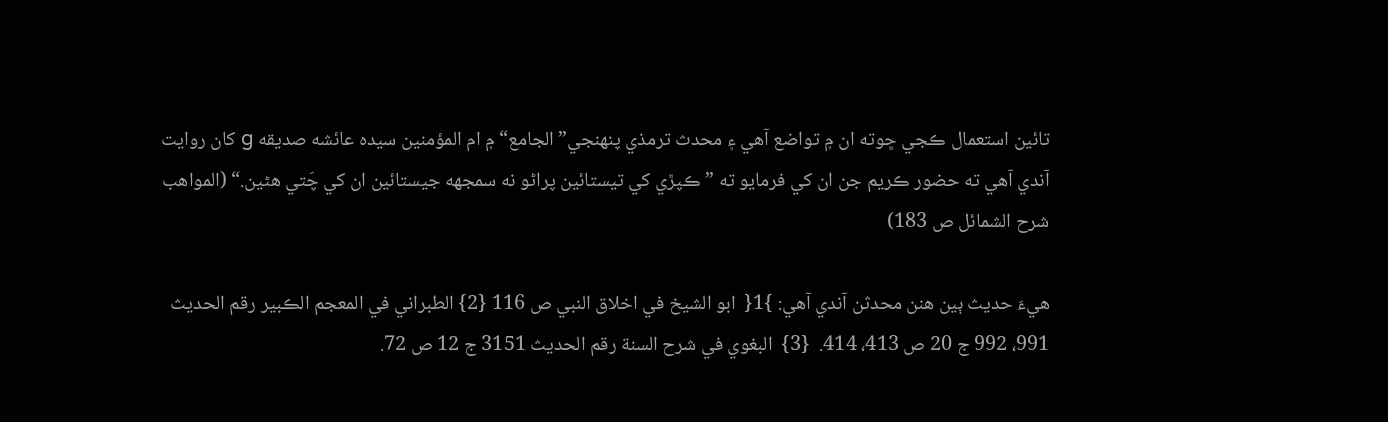تائين استعمال ڪجي ڇوته ان ۾ تواضع آهي ۽ محدث ترمذي پنهنجي”الجامع“ ۾ ام المؤمنين سيده عائشه صديقه g کان روايت آندي آهي ته حضور ڪريم جن ان کي فرمايو ته ”ڪپڙي کي تيستائين پراڻو نه سمجهه جيستائين ان کي چَتي هڻين.“ (المواهب شرح الشمائل ص 183)

هيءَ حديث ٻين هنن محدثن آندي آهي: }1{  ابو الشيخ في اخلاق النبي ص 116 {2} الطبراني في المعجم الڪبير رقم الحديث 991، 992 ج 20 ص 413، 414.  {3}  البغوي في شرح السنة رقم الحديث 3151 ج 12 ص 72.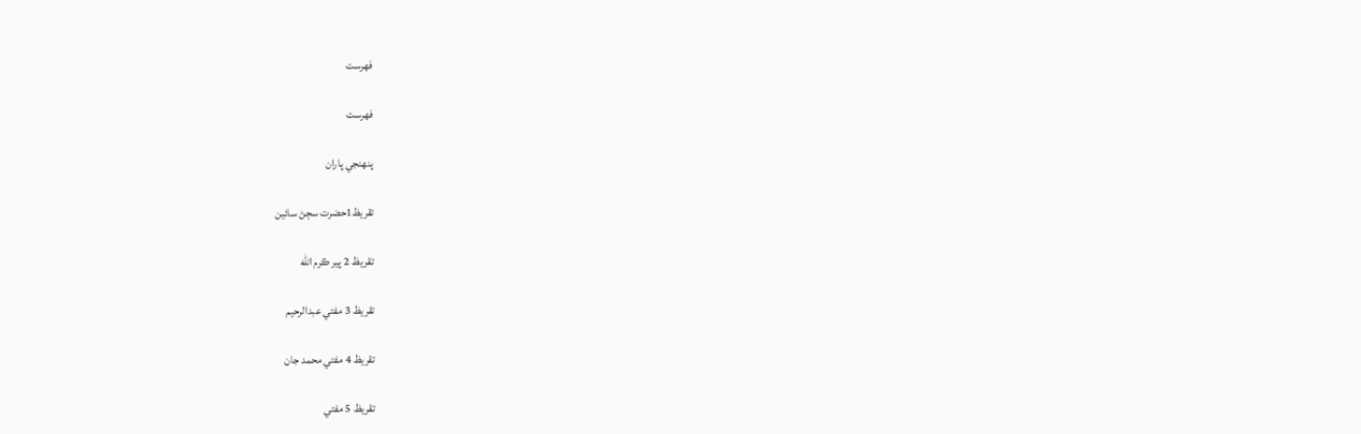فهرست

فهرست

پنهنجي پاران

تقريظ1حضرت سڄڻ سائين

تقريظ 2 پير ڪرم الله

تقريظ 3 مفتي عبدالرحيم

تقريظ 4 مفتي محمد جان

تقريظ 5 مفتي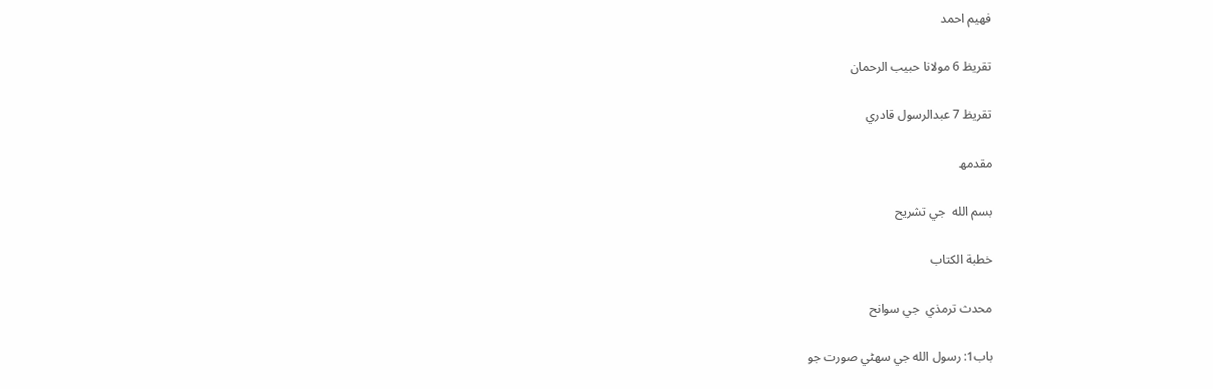فهيم احمد

تقريظ 6 مولانا حبيب الرحمان

تقريظ 7 عبدالرسول قادري

مقدمھ

بسم الله  جي تشريح

خطبة الکتاب

محدث ترمذي  جي سوانح

باب1: رسول الله جي سهڻي صورت جو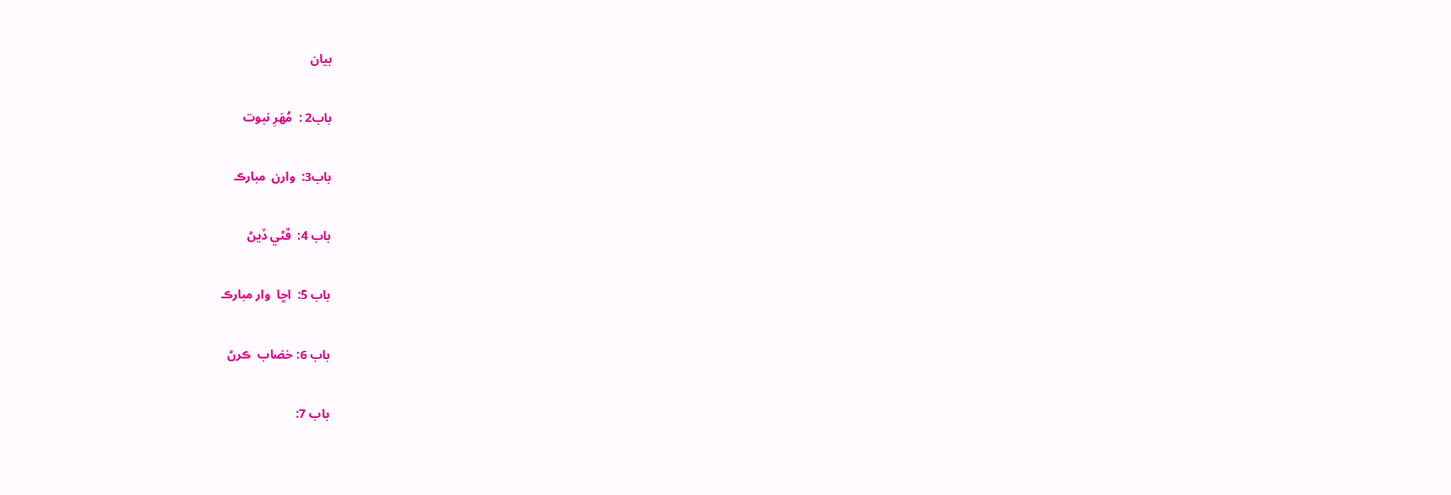بيان

باب2 :  مُهَرِ نبوت

باب3:  وارن  مبارڪ

باب 4:  ڦڻي ڏيڻ

باب 5:  اڇا  وار مبارڪ

باب 6: خضاب  ڪرڻ

باب 7: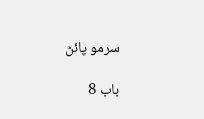سرمو پائڻ

باب 8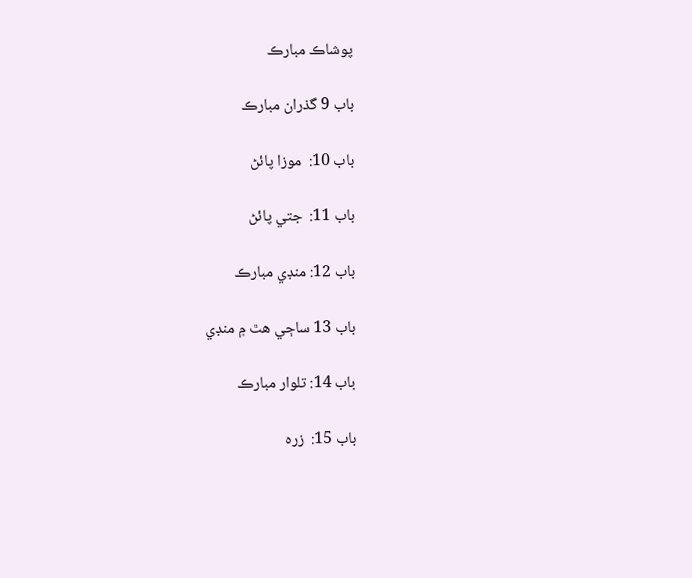پوشاڪ مبارڪ

باب 9 گذران مبارڪ

باب 10:  موزا پائڻ

باب 11:  جتي پائڻ

باب 12: منڊي مبارڪ

باب 13 ساڄي هٿ ۾ منڊي

باب 14: تلوار مبارڪ

باب 15:  زره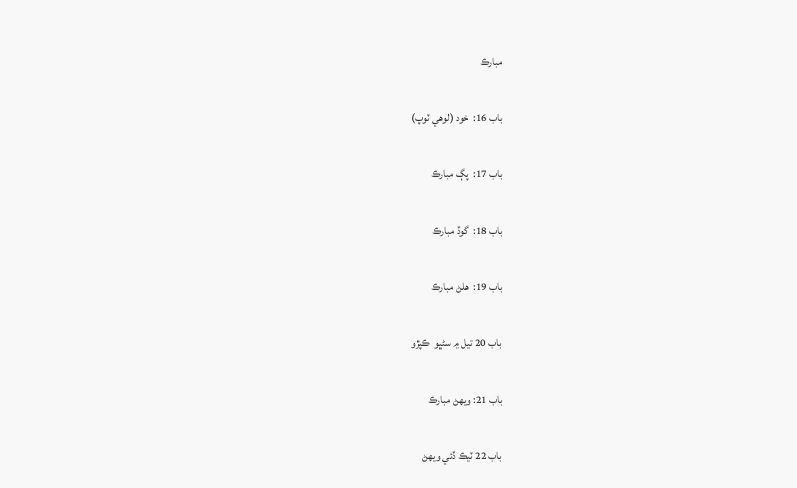مبارڪ

باب 16:  خود (لوهي ٽوپ)

باب 17:  پڳ مبارڪ

باب 18:  گوڏ مبارڪ

باب 19:  هلڻ مبارڪ

باب 20 تيل ۾ سڻڀو  ڪپڙو

باب 21: ويهڻ مبارڪ

باب 22 ٽيڪ ڏئي ويهڻ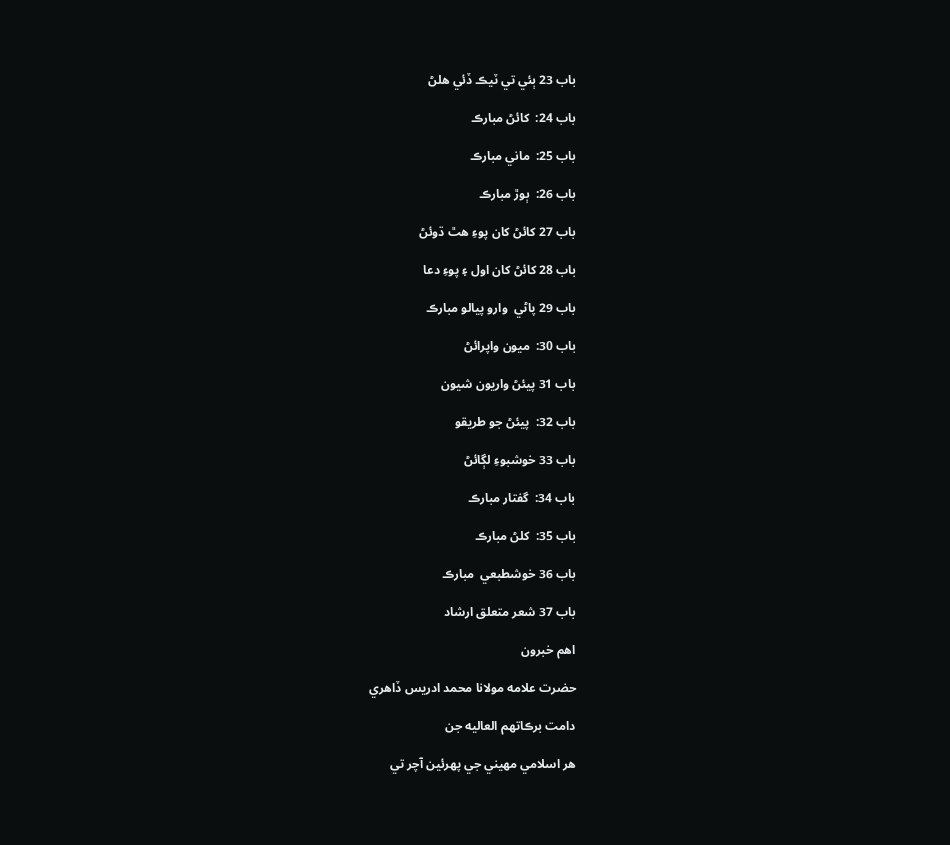باب 23 ٻئي تي ٽيڪ ڏئي هلڻ

باب 24:  کائڻ مبارڪ

باب 25:  ماني مبارڪ

باب 26:  ٻوڙ مبارڪ

باب 27 کائڻ کان پوءِ هٿ ڌوئڻ

باب 28 کائڻ کان اول ۽ پوءِ دعا

باب 29 پاڻي  وارو پيالو مبارڪ

باب 30:  ميون واپرائڻ

باب 31 پيئڻ واريون شيون

باب 32:  پيئڻ جو طريقو

باب 33 خوشبوءِ لڳائڻ

باب 34:  گفتار مبارڪ

باب 35:  کلڻ مبارڪ

باب 36 خوشطبعي  مبارڪ

باب 37 شعر متعلق ارشاد

اهم خبرون

حضرت علامه مولانا محمد ادريس ڏاهري

دامت برڪاتهم العاليه جن

هر اسلامي مهيني جي پهرئين آچر تي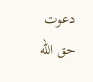دعوت حق الله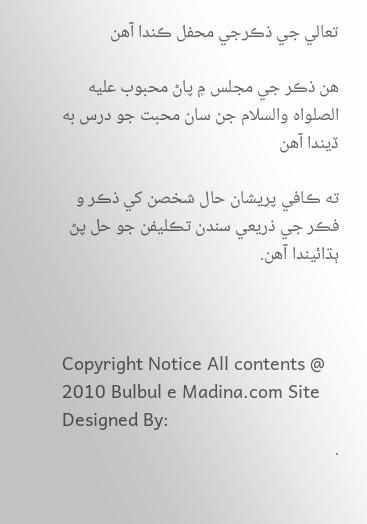تعالي جي ذڪرجي محفل ڪندا آهن

هن ذڪر جي مجلس ۾ پاڻ محبوب عليه الصلواه والسلام جن سان محبت جو درس به ڏيندا آهن

ته ڪافي پريشان حال شخصن کي ذڪر و فڪر جي ذريعي سندن تڪليفن جو حل پڻ ٻڌائيندا آهن.



Copyright Notice All contents @ 2010 Bulbul e Madina.com Site Designed By:
.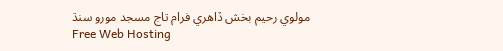مولوي رحيم بخش ڏاهري فرام تاج مسجد مورو سنڌ
Free Web Hosting